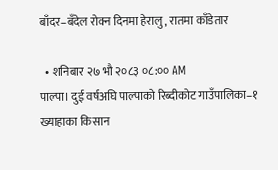बाँदर–बँदेल रोक्न दिनमा हेरालु, रातमा काँडेतार

  • शनिबार २७ भौ २०८३ ०८:०० AM
पाल्पा। दुई वर्षअघि पाल्पाको रिब्दीकोट गाउँपालिका–१ ख्याहाका किसान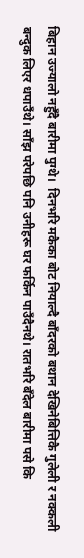बिहान उज्यालो नहुँदै बारीमा पुग्थे।  दिनभरि मकैका बोट नियाल्दै बाँदरको बथान देखिनेबित्तिकै गुलेली र नक्कली बन्दुक लिएर धपाउँथे। साँझ परेपछि पनि उनीहरू घर फर्किन पाउँदैनथे। रातभरि बँदेल बारीमा पसे कि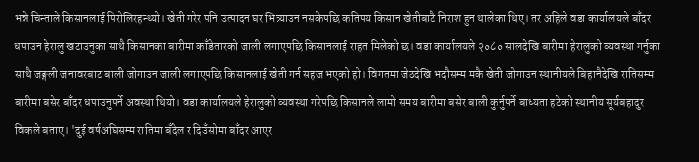भन्ने चिन्ताले किसानलाई पिरोलिरहन्थ्यो। खेती गरेर पनि उत्पादन घर भित्र्याउन नसकेपछि कतिपय किसान खेतीबाटै निराश हुन थालेका थिए। तर अहिले वडा कार्यालयले बाँदर धपाउन हेरालु खटाउनुका साथै किसानका बारीमा काँडेतारको जाली लगाएपछि किसानलाई राहत मिलेको छ। वडा कार्यालयले २०८० सालदेखि बारीमा हेरालुको व्यवस्था गर्नुका साथै जङ्गली जनावरबाट बाली जोगाउन जाली लगाएपछि किसानलाई खेती गर्न सहज भएको हो। विगतमा जेठदेखि भदौसम्म मकै खेती जोगाउन स्थानीयले बिहानैदेखि रातिसम्म बारीमा बसेर बाँदर धपाउनुपर्ने अवस्था थियो। वडा कार्यालयले हेरालुको व्यवस्था गरेपछि किसानले लामो समय बारीमा बसेर बाली कुर्नुपर्ने बाध्यता हटेको स्थानीय सूर्यबहादुर विकले बताए। 'दुई वर्षअघिसम्म रातिमा बँदेल र दिउँसोमा बाँदर आएर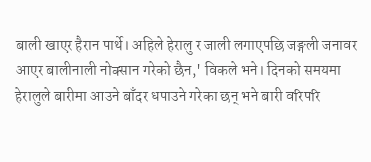बाली खाएर हैरान पार्थे। अहिले हेरालु र जाली लगाएपछि जङ्गली जनावर आएर बालीनाली नोक्सान गरेको छैन,' विकले भने। दिनको समयमा हेरालुले बारीमा आउने बाँदर धपाउने गरेका छन् भने बारी वरिपरि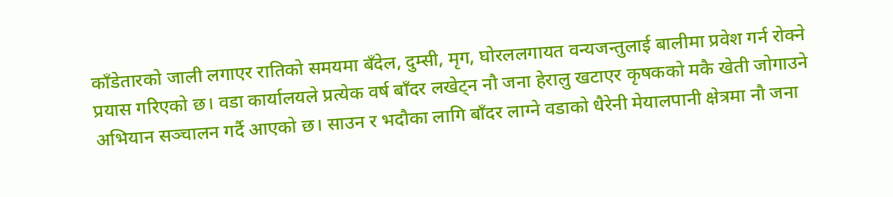काँडेतारको जाली लगाएर रातिको समयमा बँदेल, दुम्सी, मृग, घोरललगायत वन्यजन्तुलाई बालीमा प्रवेश गर्न रोक्ने प्रयास गरिएको छ। वडा कार्यालयले प्रत्येक वर्ष बाँदर लखेट्न नौ जना हेरालु खटाएर कृषकको मकै खेती जोगाउने अभियान सञ्चालन गर्दै आएको छ। साउन र भदौका लागि बाँदर लाग्ने वडाको धैरेनी मेयालपानी क्षेत्रमा नौ जना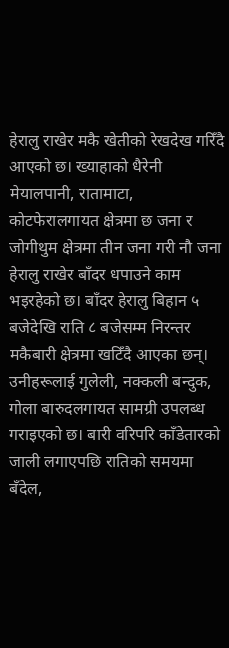हेरालु राखेर मकै खेतीको रेखदेख गरिँदै आएको छ। ख्याहाको धैरेनी मेयालपानी, रातामाटा, कोटफेरालगायत क्षेत्रमा छ जना र जोगीथुम क्षेत्रमा तीन जना गरी नौ जना हेरालु राखेर बाँदर धपाउने काम भइरहेको छ। बाँदर हेरालु बिहान ५ बजेदेखि राति ८ बजेसम्म निरन्तर मकैबारी क्षेत्रमा खटिँदै आएका छन्। उनीहरूलाई गुलेली, नक्कली बन्दुक, गोला बारुदलगायत सामग्री उपलब्ध गराइएको छ। बारी वरिपरि काँडेतारको जाली लगाएपछि रातिको समयमा बँदेल,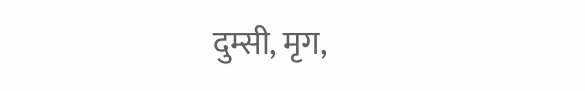दुम्सी, मृग,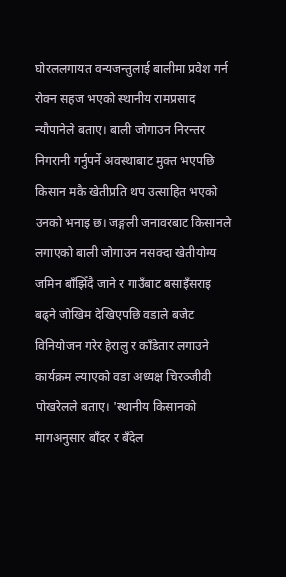घोरललगायत वन्यजन्तुलाई बालीमा प्रवेश गर्न रोक्न सहज भएको स्थानीय रामप्रसाद न्यौपानेले बताए। बाली जोगाउन निरन्तर निगरानी गर्नुपर्ने अवस्थाबाट मुक्त भएपछि किसान मकै खेतीप्रति थप उत्साहित भएको उनको भनाइ छ। जङ्गली जनावरबाट किसानले लगाएको बाली जोगाउन नसक्दा खेतीयोग्य जमिन बाँझिँदै जाने र गाउँबाट बसाइँसराइ बढ्ने जोखिम देखिएपछि वडाले बजेट विनियोजन गरेर हेरालु र काँडेतार लगाउने कार्यक्रम ल्याएको वडा अध्यक्ष चिरञ्जीवी पोखरेलले बताए। 'स्थानीय किसानको मागअनुसार बाँदर र बँदेल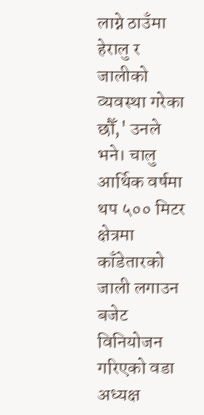लाग्ने ठाउँमा हेरालु र जालीको व्यवस्था गरेका छौँ,' उनले भने। चालु आर्थिक वर्षमा थप ५०० मिटर क्षेत्रमा काँडेतारको जाली लगाउन बजेट विनियोजन गरिएको वडा अध्यक्ष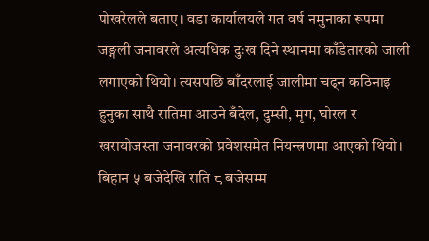पोखरेलले बताए। वडा कार्यालयले गत वर्ष नमुनाका रूपमा जङ्गली जनावरले अत्यधिक दुःख दिने स्थानमा काँडेतारको जाली लगाएको थियो। त्यसपछि बाँदरलाई जालीमा चढ्न कठिनाइ हुनुका साथै रातिमा आउने बँदेल, दुम्सी, मृग, घोरल र खरायोजस्ता जनावरको प्रवेशसमेत नियन्त्रणमा आएको थियो। बिहान ५ बजेदेखि राति ८ बजेसम्म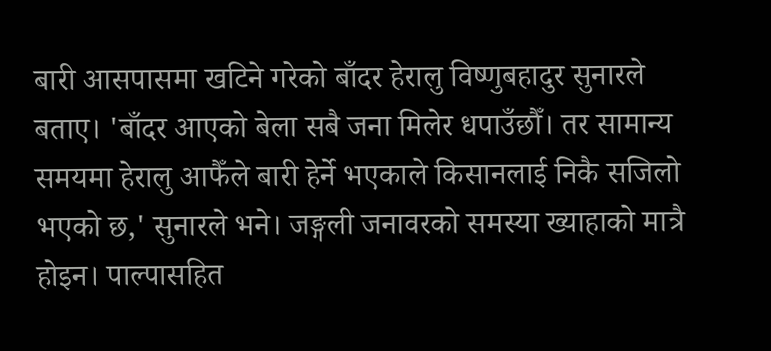बारी आसपासमा खटिने गरेको बाँदर हेरालु विष्णुबहादुर सुनारले बताए। 'बाँदर आएको बेला सबै जना मिलेर धपाउँछौँ। तर सामान्य समयमा हेरालु आफैँले बारी हेर्ने भएकाले किसानलाई निकै सजिलो भएको छ,' सुनारले भने। जङ्गली जनावरको समस्या ख्याहाको मात्रै होइन। पाल्पासहित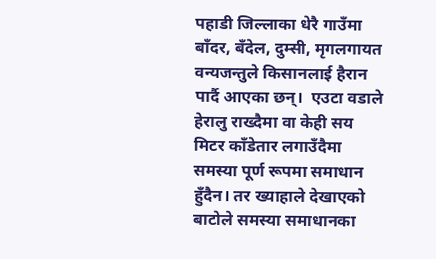पहाडी जिल्लाका धेरै गाउँमा बाँदर, बँदेल, दुम्सी, मृगलगायत वन्यजन्तुले किसानलाई हैरान पार्दै आएका छन्।  एउटा वडाले हेरालु राख्दैमा वा केही सय मिटर काँडेतार लगाउँदैमा समस्या पूर्ण रूपमा समाधान हुँदैन। तर ख्याहाले देखाएको बाटोले समस्या समाधानका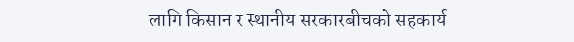लागि किसान र स्थानीय सरकारबीचको सहकार्य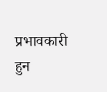प्रभावकारी हुन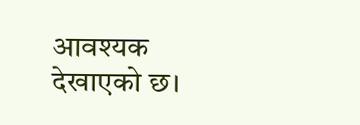आवश्यक देखाएको छ।